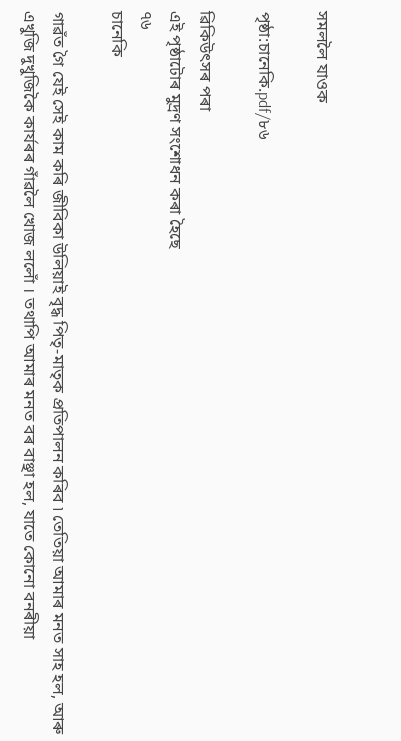সমললৈ যাওক

পৃষ্ঠা:চানেকি.pdf/৮৬

ৱিকিউৎসৰ পৰা
এই পৃষ্ঠাটোৰ মুদ্ৰণ সংশোধন কৰা হৈছে
৭৬
চানেকি

গাৱঁত গৈ যেই সেই কাম কৰি জীবিকা উলিয়াই বৃদ্ধ পিতৃ-মাতৃক প্রতিপালন কৰিব ৷ তেতিয়া আমাৰ মনত সাহ হল, আৰু এখুজি দুখুজিকৈ কাৰ্যৰৰ গাঁৱলৈ খোজ ললোঁ । তথাপি আমাৰ মনত বৰ বাঞ্ছা হল, যাতে কোনো বনৰীয়া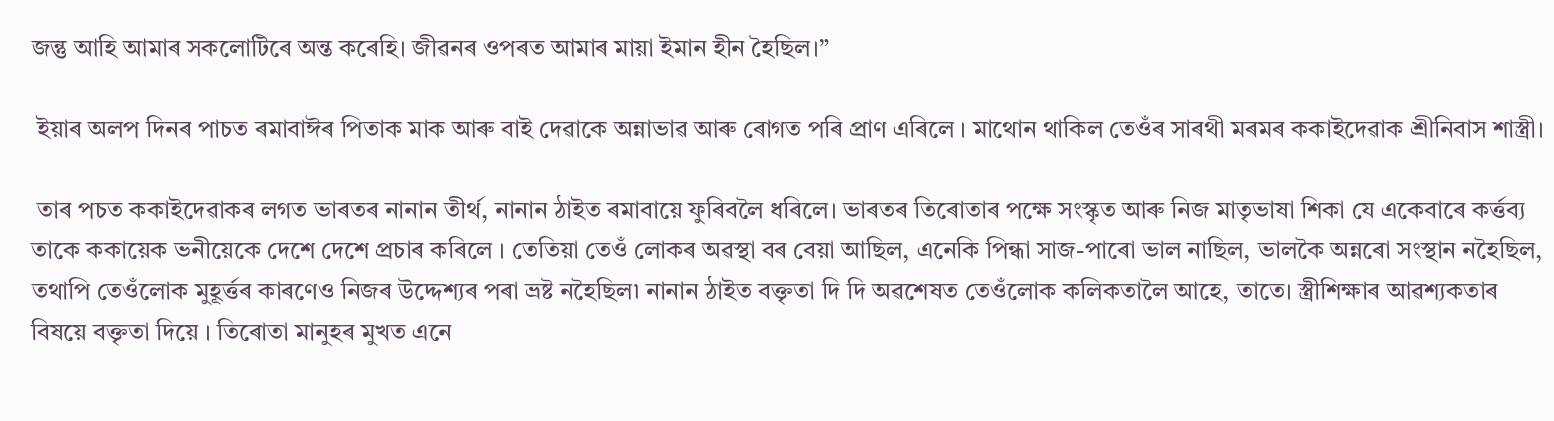জন্তু আহি আমাৰ সকলোটিৰে অন্ত কৰেহি। জীৱনৰ ওপৰত আমাৰ মায়া ইমান হীন হৈছিল।”

 ইয়াৰ অলপ দিনৰ পাচত ৰমাবাঈৰ পিতাক মাক আৰু বাই দেৱাকে অন্নাভাৱ আৰু ৰোগত পৰি প্ৰাণ এৰিলে । মাথোন থাকিল তেওঁৰ সাৰথী মৰমৰ ককাইদেৱাক শ্রীনিবাস শাস্ত্রী।

 তাৰ পচত ককাইদেৱাকৰ লগত ভাৰতৰ নানান তীর্থ, নানান ঠাইত ৰমাবায়ে ফুৰিবলৈ ধৰিলে। ভাৰতৰ তিৰোতাৰ পক্ষে সংস্কৃত আৰু নিজ মাতৃভাষা শিকা যে একেবাৰে কৰ্ত্তব্য তাকে ককায়েক ভনীয়েকে দেশে দেশে প্ৰচাৰ কৰিলে । তেতিয়া তেওঁ লোকৰ অৱস্থা বৰ বেয়া আছিল, এনেকি পিন্ধা সাজ-পাৰো ভাল নাছিল, ভালকৈ অন্নৰো সংস্থান নহৈছিল, তথাপি তেওঁলোক মুহূৰ্ত্তৰ কাৰণেও নিজৰ উদ্দেশ্যৰ পৰা ভ্ৰষ্ট নহৈছিল৷ নানান ঠাইত বক্তৃতা দি দি অৱশেষত তেওঁলোক কলিকতালৈ আহে, তাতে। স্ত্রীশিক্ষাৰ আৱশ্যকতাৰ বিষয়ে বক্তৃতা দিয়ে । তিৰোতা মানুহৰ মুখত এনে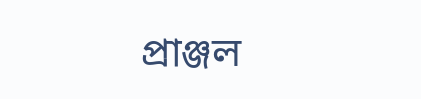প্রাঞ্জল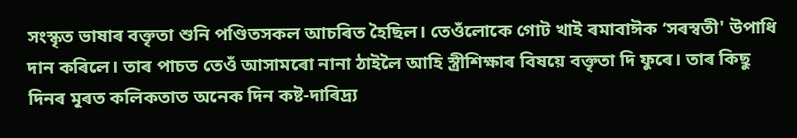সংস্কৃত ভাষাৰ বক্তৃতা শুনি পণ্ডিতসকল আচৰিত হৈছিল। তেওঁলোকে গোট খাই ৰমাবাঈক ‘সৰস্বতী' উপাধি দান কৰিলে। তাৰ পাচত তেওঁ আসামৰো নানা ঠাইলৈ আহি স্ত্রীশিক্ষাৰ বিষয়ে বক্তৃতা দি ফুৰে। তাৰ কিছু দিনৰ মূৰত কলিকতাত অনেক দিন কষ্ট-দাৰিদ্র্য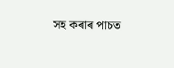সহ‍ কৰাৰ পাচত